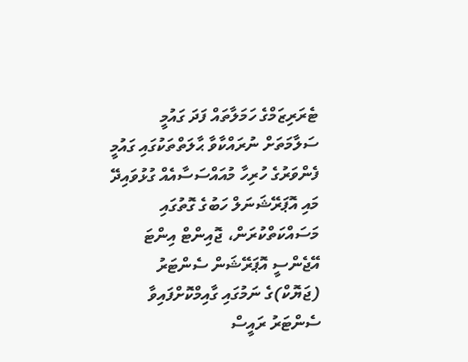ޓެރަރިޒަމްގެ ހަމަލާތައް ފަދަ ގައުމީ ސަލާމަތަށް ނުރައްކާވާ ޙާލަތްތަކުގައި ގައުމީ ފެންވަރުގެ ހުރިހާ މުއައްސަސާއެއް ގުޅުވައިދޭ މައި އޮޕަރޭޝަނަލް ހަބުގެ ގޮތުގައި މަސައްކަތްކުރަން، ޖޮއިންޓް އިންޓަ އޭޖެންސީ އޮޕަރޭޝަން ސެންޓަރު (ޖަޔޮކް)ގެ ނަމުގައި ގާއިމްކޮށްފައިވާ ސެންޓަރު ރައީސް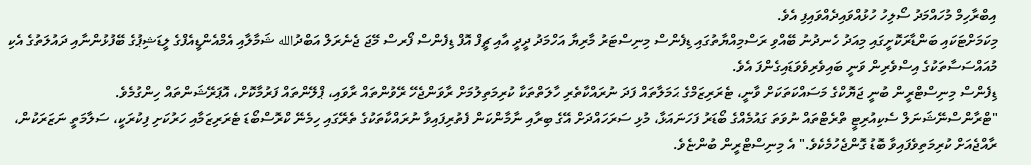އިބްރާހިމް މުހައްމަދު ސޯލިހު ހުޅުއްވައިދެއްވައިފި އެވެ.
މިކަމަށްޓަކައި ބަންޑާރަކޮށީގައި މިއަދު ހެނދުނު ބޭއްވި ރަސްމިއްޔާތުގައި ޑިފެންސް މިނިސްޓަރު މާރިޔާ އަހްމަދު ދީދީ އާއި ޗީފް އޮފް ޑިފެންސް ފޯރސް މޭޖަ ޖެނެރަލް އަބްދުالله ޝަމާލާއި އެމްއެންޑީއެފްގެ ލީޑަޝިޕުގެ ބޭފުޅުންނާއި ދައުލަތުގެ އެކި މުއައްސަސާތަކުގެ އިސްވެރިން ވަނީ ބައިވެރިވެވަޑައިގެންފަ އެވެ.
ޑިފެންސް މިނިސްޓްރީން ބުނީ ޖަޔޮކްގެ މަސައްކަތަކަށް ވާނީ، ޓެރަރިޒަމްގެ ޙަމަލާތައް ފަދަ ނުރައްކާތެރި ހާލަތްތަކާ ކުރިމަތިލުމަށް ރާވަންޖެހޭ ރޭވުންތައް ރާވައި، ޕްލޭންތައް ފަރުމާކޮށް، އޮޕަރޭޝަންތައް ހިންގުމެވެ.
"ޓްރާންސްނޭޝަނަލް ސެކިއުރިޓީ ތްރެޓްތައް ނުވަތަ ގައުމެއްގެ ބޯޑަރު ފަހަނައަޅާ، މުޅި ސަރަހައްދަށް އޭގެ ބިރާއި ނާމާންކަން ފެތުރިފައިވާ ނުރައްކާތަކުގެ ތެރޭގައި ހިމެނޭ ކްރޮސްބޯޑަ ޓެރަރިޒަމާއި ހަރުކަށި ފިކުރަކީ، ސަލާމަތީ ނަޒަރަކުން، ރާއްޖެއަށް ކުރިމަތިވެފައިވާ ބޮޑު ގޮންޖެހުމެކެވެ." އެ މިނިސްޓްރީން ބުންޏެވެ.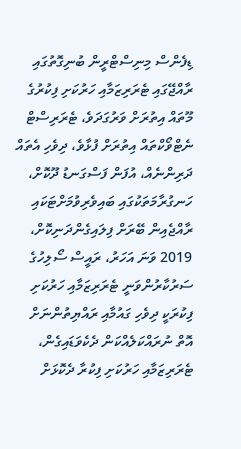ޑިފެންސް މިނިސްޓްރީން ބުނިގޮތުގައި ރާއްޖޭގައި ޓެރަރިޒަމާއި ހަރުކަށި ފިކުރުގެ މޫތައް އިތުރަށް ވަރުގަދަވެ، ޓެރަރިސްޓް ނެޓްވޯކްތައް އިތުރަށް ފުޅާވެ، ދިވެހި އެތައް ދަރިންނެއް، އުފަން ފަސްގަނޑު ދޫކޮށް، ހަނގުރާމަތަކުގައި ބައިވެރިވުމަށްޓަކައި ރާއްޖެއިން ބޭރަށް ފިލައިގެންދަނިކޮށް، 2019 ވަނަ އަހަރު، ރައީސް ސޯލިހުގެ ސަރުކާރުންވަނީ ޓެރަރިޒަމާއި ހަރުކަށި ފިކުރަކީ ދިވެހި ގައުމާއި ރައްޔިތުންނަށް އޮތް ނުރައްކަލެއްކަން ދެކެވަޑައިގެން، ޓެރަރިޒަމާއި ހަރުކަށި ފިކުރާ ދެކޮޅަށް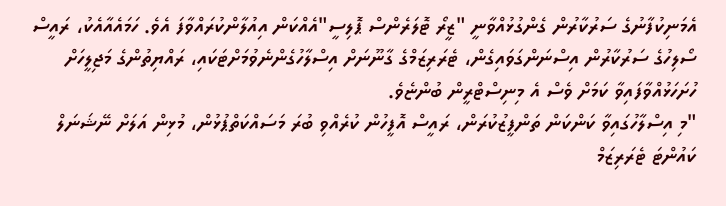އެމަނިކުފާނުގެ ސަރުކާރުން ގެންގުޅުއްވާނީ "ޒީރޯ ޓޮލަރެންސް ޕޮލިސީ"އެއްކަން އިއުލާންކުރައްވާފަ އެވެ. ހަމައެއާއެކު، ރައީސް ސޯލިހުގެ ސަރުކާރުން އިސްނަންގަވައިގެން، ޓެރަރިޒަމްގެ ގާނޫނަށް އިސްލާހުގެންނެވުމަށްޓަކައި، ރައްޔިތުންގެ މަޖިލީހަށް ހުށަހަޅުއްވާފައިވާ ކަމަށް ވެސް އެ މިނިސްޓްރީން ބުންޏެވެ.
"މި އިސްލާހުގައިވާ ކަންކަން ތަންފީޒުކުރަން، ރައީސް އޮފީހުން ކުރެއްވި ބުރަ މަސައްކަތްޕުޅުން، މުޅިން އަލަށް ނޭޝަނަލް ކައުންޓަ ޓެރަރިޒަމް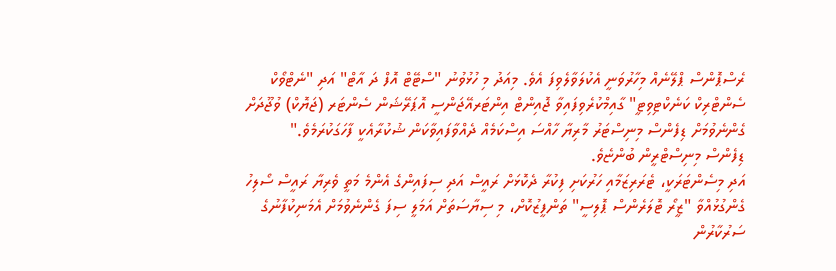ރެސްޕޮންސް ޕްލޭނެއް މިހާރުވަނީ އެކުލަވާލެވިފަ އެވެ. މިއަދު މި ހުޅުވުނު "ސްޓޭޓް އޮފް ދަ އާޓް" އަދި "ނެޓްވޯކް ސެންޓްރިކް ކަނެކްޓިވިޓީ" ގާއިމްކުރެވިފައިވާ ޖޮއިންޓް އިންޓަރއޭޖަންސީ އޮޕަރޭޝަން ސެންޓަރ (ޖަޔޮކް) ވުޖޫދަށް ގެންނެވުމަށް ޑިފެންސް މިނިސްޓަރު މާރިޔާ ހާއްސަ އިސްކަމެއް ދެއްވާފައިވާކަން ޝުކުރާއެކީ ފާހަގަކުރަމެވެ." ޑިފެންސް މިނިސްޓްރީން ބުންޏެވެ.
އަދި މިސެންޓަރަކީ، ޓެރަރިޒަމާއި ހަރުކަށި ފިކުރާ ދެކޮޅަށް ރައީސް އަދި ސިފައިންގެ އެންމެ މަތީ ވެރިޔާ ރައީސް ސޯލިހު ގެންގުޅުއްވާ "ޒީރޯ ޓޮލަރެންސް ޕޮލިސީ" ތަންފީޒުކޮށް، މި ސިޔާސަތަށް އަމަލީ ސިފަ ގެންނެވުމަށް އެމަނިކުފާނުގެ ސަރުކާރުން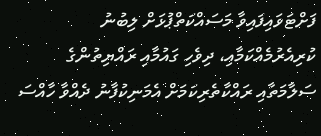ފަށްޓަވައިފައިވާ މަސައްކަތްޕުޅަށް ލިބުނު ކުރިއެރުމެއްކަމާއި، ދިވެހި ގައުމާއި ރައްޔިތުންގެ ސަލާމަތާއި ރައްކާތެރިކަމަށް އެމަނިކުފާނު ދެއްވާ ހާއްސަ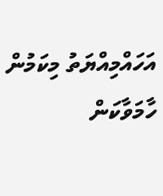އަހައްމިއްޔަތު މިކަމުން ހާމަވާކަން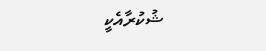ޝުކުރާއެކީ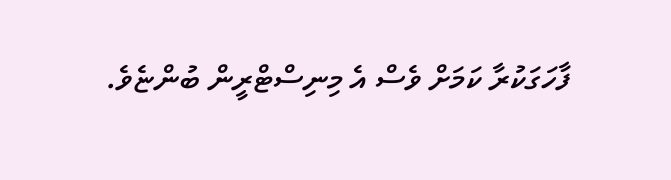ފާހަގަކުރާ ކަމަށް ވެސް އެ މިނިސްޓްރީން ބުންޏެވެ.